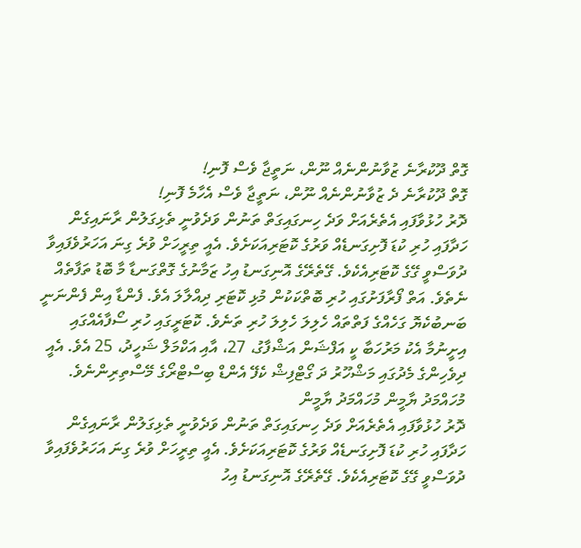ގޮތް ދޫކުރާނެ ޒުވާނުންނެއް ނޫން، ނަތީޖާ ވެސް ފޮނި!
ގޮތް ދޫކުރާނެ ދެ ޒުވާނުންނެއް ނޫން، ނަތީޖާ ވެސް އެހާމެ ފޮނި!
ދޮރު ހުޅުވާފައި އެތެރެއަށް ވަދެ ހިނގައިގަތް ތަނުން ވަދެވުނީ ތެޅިގަލުން ރާނައިގެން ހަދާފައި ހުރި ކުޑަ ފޮށިގަނޑެއް ވަރުގެ ކޮޓަރިއަކަށެވެ. އެއީ ތިރީހަށް ވުރެ ގިނަ އަހަރުވެފައިވާ ދުވަސްވީ ގޭގެ ކޮޓަރިއެކެވެ. ގޭތެރޭގެ އޮނިގަނޑު އިހު ޒަމާނުގެ ގޮތްގަނޑާ މާ ބޮޑު ތަފާތެއް ނެތެވެ. އަތް ފޯރާފަށުގައި ހުރި ބޮތްކަކުން މުޅި ކޮޓަރި ދިއްލާލަ އެވެ. ފެންޑާ އިން ފެންނަނީ ބަނބުކެޔޮ ގަހެއްގެ ފަތްތައް ހެލިލަ ހެލިލަ ހުރި ތަނެވެ. ކޮޓަރީގައި ހުރި ސޯފާއެއްގައި އިށީނުމާ އެކު މަރުހަބާ ކީ އަފްޝަން އަޝްފާގު، 27، އާއި އަކްމަލް ޝަހީދު، 25 އެވެ. އެއީ ދިވެހިންގެ މެދުގައި މަޝްހޫރު ދަ ގޯޓްފިޝް ކެފޭ އެންޑް ބިސްޓްރޯގެ މޭސްތިރިންނެވެ.
މުހައްމަދު ޔާމީން މުހައްމަދު ޔާމީން
ދޮރު ހުޅުވާފައި އެތެރެއަށް ވަދެ ހިނގައިގަތް ތަނުން ވަދެވުނީ ތެޅިގަލުން ރާނައިގެން ހަދާފައި ހުރި ކުޑަ ފޮށިގަނޑެއް ވަރުގެ ކޮޓަރިއަކަށެވެ. އެއީ ތިރީހަށް ވުރެ ގިނަ އަހަރުވެފައިވާ ދުވަސްވީ ގޭގެ ކޮޓަރިއެކެވެ. ގޭތެރޭގެ އޮނިގަނޑު އިހު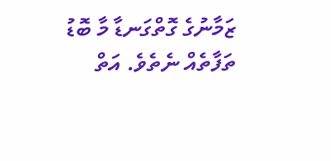ޒަމާނުގެ ގޮތްގަނޑާ މާ ބޮޑު ތަފާތެއް ނެތެވެ. އަތް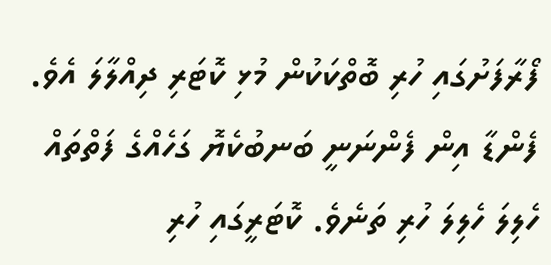ފޯރާފަށުގައި ހުރި ބޮތްކަކުން މުޅި ކޮޓަރި ދިއްލާލަ އެވެ. ފެންޑާ އިން ފެންނަނީ ބަނބުކެޔޮ ގަހެއްގެ ފަތްތައް ހެލިލަ ހެލިލަ ހުރި ތަނެވެ. ކޮޓަރީގައި ހުރި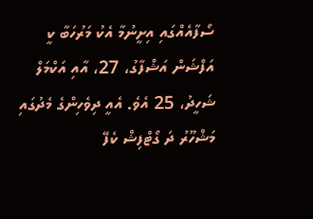ސޯފާއެއްގައި އިށީނުމާ އެކު މަރުހަބާ ކީ އަފްޝަން އަޝްފާގު، 27، އާއި އަކްމަލް ޝަހީދު، 25 އެވެ. އެއީ ދިވެހިންގެ މެދުގައި މަޝްހޫރު ދަ ގޯޓްފިޝް ކެފޭ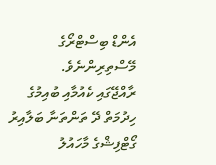އެންޑް ބިސްޓްރޯގެ މޭސްތިރިންނެވެ.
ރާއްޖޭގައި ކެއުމާއި ބުއިމުގެ ހިދުމަތް ދޭ ތަންތަނާ ބަލާއިރު ގޯޓްފިޝްގެ މާހައުލު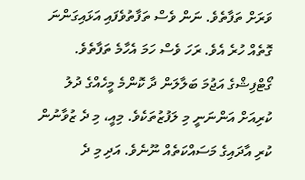ވަރަށް ތަފާތެވެ. ނަން ވެސް ތަފާތުވެފައި އަޅައިގަންނަ ގޮތެއް ހުރެ އެވެ. ރަހަ ވެސް ހަމަ އެހާމެ ތަފާތެވެ. ގޯޓްފިޝްގެ އަޖުމަ ބަލާލަން ދާ ކޮންމެ މީހެއްގެ ދުލު ކުރިއަށް އަންނަނީ މި ލަފުޒުތަކެވެ. މިއީ، މި ދެ ޒުވާނުން ކުރި އާދައިގެ މަސައްކަތެއް ނޫނެވެ. އަދި މި ދެ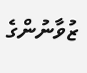ޒުވާނުންގެ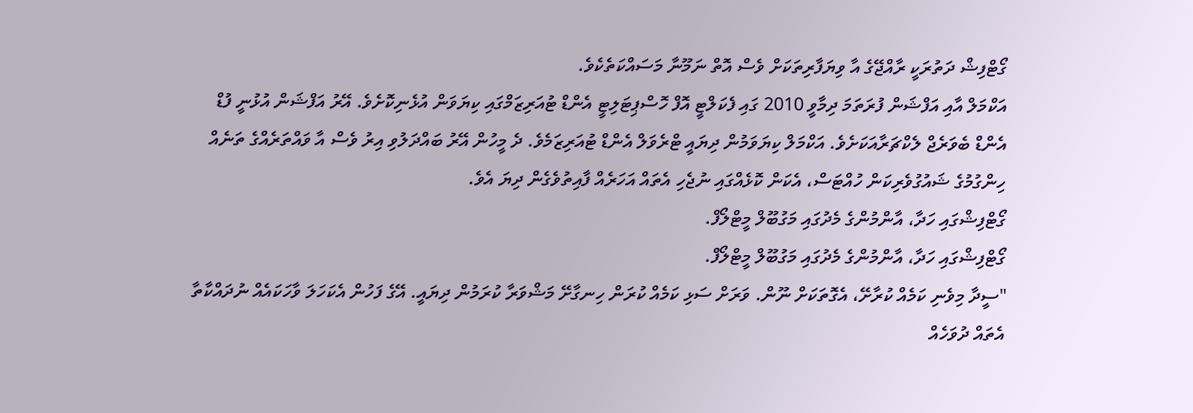ގޯޓްފިޝް ދަތުރަކީ ރާއްޖޭގެ އާ ވިޔަފާރިތަކަށް ވެސް އޮތް ނަމޫނާ މަސައްކަތެކެވެ.
އަކްމަލް އާއި އަފްޝަން ފުރަތަމަ ދިމާވީ 2010 ގައި ފެކަލްޓީ އޮފް ހޮސްޕިޓަލިޓީ އެންޑް ޓުއަރިޒަމްގައި ކިޔަވަން އުޅެނިކޮށެވެ. އޭރު އަފްޝަން އުޅުނީ ފުޑް އެންޑް ބެވަރެޖް ލެކްޗަރާއަކަށެވެ. އަކްމަލް ކިޔަވަމުން ދިޔައީ ޓްރެވަލް އެންޑް ޓުއަރިޒަމެވެ. ދެ މީހުން އޭރު ބައްދަލުވި އިރު ވެސް އާ ވައްތަރެއްގެ ތަނެއް ހިންގުމުގެ ޝައުގުވެރިކަން ހުއްޓަސް، އެކަން ކޮޅެއްގައި ނުޖެހި އެތައް އަހަރެއް ފާއިތުވެގެން ދިޔަ އެވެ.
ގޯޓްފިޝްގައި ހަދާ، އާންމުންގެ މެދުގައި މަގުބޫލް މީޓްލޯފް.
ގޯޓްފިޝްގައި ހަދާ، އާންމުންގެ މެދުގައި މަގުބޫލް މީޓްލޯފް.
"ސީދާ މިވެނި ކަމެއް ކުރާށޭ، އެގޮތަކަށް ނޫން. ވަރަށް ސަޅި ކަމެއް ކުރަން ހިނގާށޭ މަޝްވަރާ ކުރަމުން ދިޔައީ. އޭގެ ފަހުން އެކަހަލަ ވާހަކައެއް ނުދައްކާތާ އެތައް ދުވަހެއް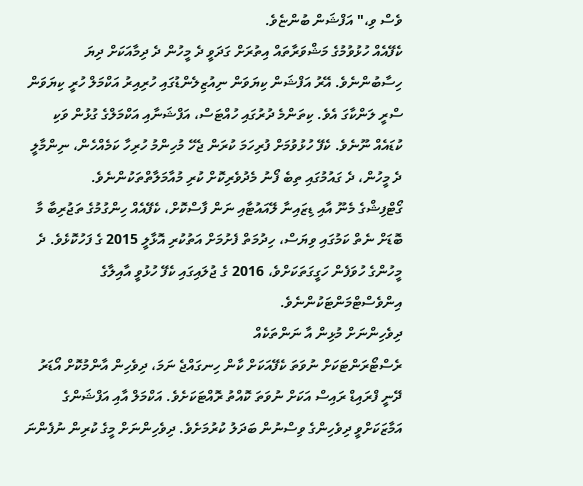ވެސް ވި،" އަފްޝަން ބުންޏެވެ.
ކެފޭއެއް ހުޅުވުމުގެ މަޝްވަރާތައް އިތުރަށް ގަދަވީ ދެ މީހުން ދެ ދިމާއަކަށް ދިޔަ ހިސާބުންނެވެ. އޭރު އަފްޝަން ކިޔަވަން ނިއުޒިލެންޑުގައި ހުރިއިރު އަކްމަލް ހުރީ ކިޔަވަން ސްރީ ލަންކާގަ އެވެ. ކިތަންމެ ދުރުގައި ހުއްޓަސް، އަފްޝަނާއި އަކްމަލްގެ ގުޅުން ވަކި ކުޑައެއް ނޫނެވެ. ކެފޭ ހުޅުވުމަށް ފުރިހަމަ ކުރަން ޖެހޭ މުހިންމު ހުރިހާ ކަމެއްހެން، ނިންމާލީ ދެ މީހުން، ދެ ގައުމުގައި ތިބެ ފޯނު މެދުވެރިކޮށް ކުރި މުއާމަލާތްތަކުންނެވެ.
ގޯޓްފިޝްގެ މެނޫ އާއި ޑިޒައިނާ ލޭއައުޓާއި ނަން ފާސްކޮށް، ކެފޭއެއް ހިންގުމުގެ ތަޖުރިބާ މާ ބޮޑަށް ނެތް ކަމުގައި ވިޔަސް، ހިދުމަތް ފެށުމަށް އަތުކުރި އޮޅާލީ 2015 ގެ ފަހުކޮޅެވެ. ދެ މީހުންގެ ހުވަފެން ހަގީގަތަކަށްވެ، 2016 ގެ ޖުލައިގައި ކެފޭ ހުޅުވީ އާއިލާގެ އިންވެސްޓްމަންޓަކުންނެވެ.
ދިވެހިންނަށް މުޅިން އާ ނަންތަކެއް
ރެސްޓޯރަންޓަކަށް ނުވަތަ ކެފޭއަކަށް ކާން ހިނގައްޖެ ނަމަ، ދިވެހިން އާންމުކޮށް އޯޑަރު ދޭނީ ފްރައިޑް ރައިސް އަކަށް ނުވަތަ ކޮއްތު ރޮއްޓަކަށެވެ. އަކްމަލް އާއި އަފްޝަންގެ އަމާޒަކަށްވީ ދިވެހިންގެ ވިސްނުން ބަދަލު ކުރުމަށެވެ. ދިވެހިންނަށް މީގެ ކުރިން ނުފެންނަ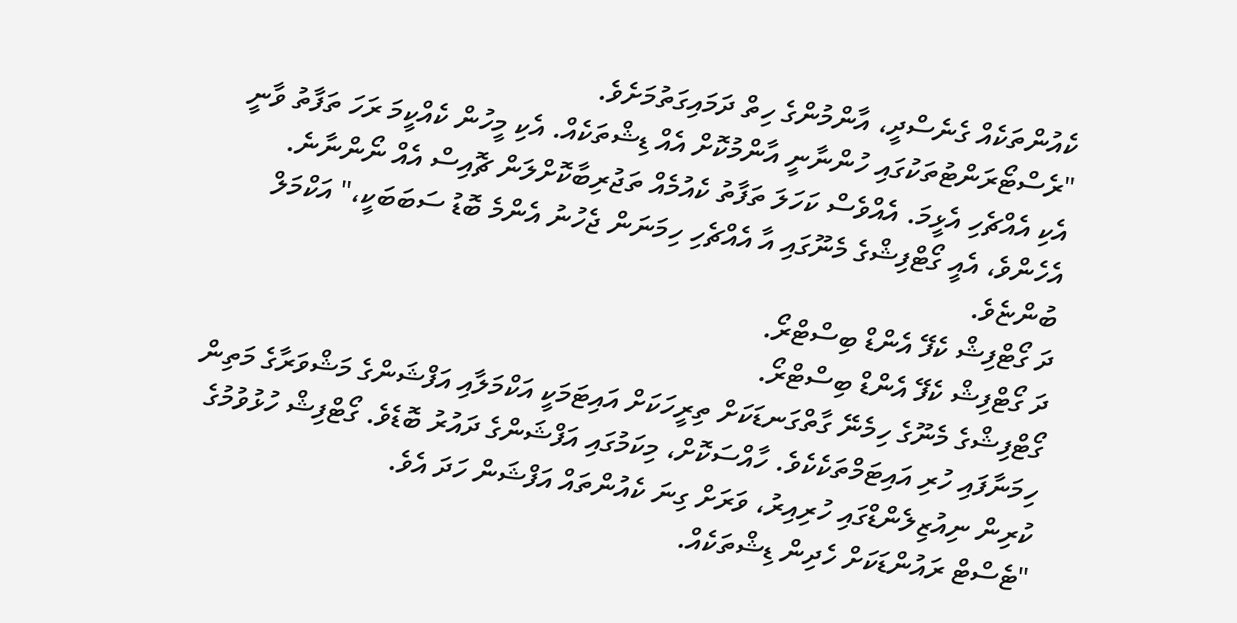ކެއުންތަކެއް ގެނެސްދީ، އާންމުންގެ ހިތް ދަމައިގަތުމަށެވެ.
"ރެސްޓޯރަންޓުތަކުގައި ހުންނާނީ އާންމުކޮށް އެއް ޑިޝްތަކެއް. އެކި މީހުން ކެއްކީމަ ރަހަ ތަފާތު ވާނީ އެކި އެއްޗެހި އެޅީމަ. އެއްވެސް ކަހަލަ ތަފާތު ކެއުމެއް ތަޖުރިބާކޮށްލަން ޗޮއިސް އެއް ނޯންނާނެ. އެހެންވެ، އެއީ ގޯޓްފިޝްގެ މެނޫގައި އާ އެއްޗެހި ހިމަނަން ޖެހުނު އެންމެ ބޮޑު ސަބަބަކީ،" އަކްމަލް ބުންޏެވެ.
ދަ ގޯޓްފިޝް ކެފޭ އެންޑް ބިސްޓްރޯ.
ދަ ގޯޓްފިޝް ކެފޭ އެންޑް ބިސްޓްރޯ.
ގޯޓްފިޝްގެ މެނޫގެ ހިމެނޭ ގާތްގަނޑަކަށް ތިރީހަކަށް އައިޓަމަކީ އަކްމަލާއި އަފްޝަންގެ މަޝްވަރާގެ މަތިން ހިމަނާފައި ހުރި އައިޓަމްތަކެކެވެ. ހާއްސަކޮށް، މިކަމުގައި އަފްޝަންގެ ދައުރު ބޮޑެވެ. ގޯޓްފިޝް ހުޅުވުމުގެ ކުރިން ނިއުޒިލެންޑްގައި ހުރިއިރު، ވަރަށް ގިނަ ކެއުންތައް އަފްޝަން ހަދަ އެވެ.
"ޓެސްޓް ރައުންޑަކަށް ހެދިން ޑިޝްތަކެއް.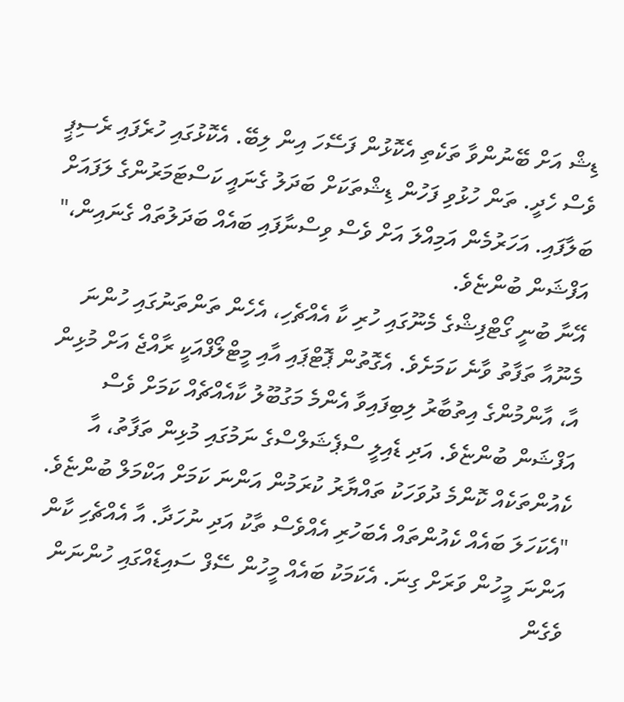ޑިޝް އަށް ބޭނުންވާ ތަކެތި އެކޮޅުން ފަސޭހަ އިން ލިބޭ. އެކޮޅުގައި ހުރެފައި ރެސިޕީ ވެސް ހެދީ. ތަން ހުޅުވި ފަހުން ޑިޝްތަކަށް ބަދަލު ގެނައީ ކަސްޓަމަރުންގެ ލަފައަށް ބަލާފައި. އަހަރުމެން އަމިއްލަ އަށް ވެސް ވިސްނާފައި ބައެއް ބަދަލުތައް ގެނައިން،" އަފްޝަން ބުންޏެވެ.
އޭނާ ބުނީ ގޯޓްފިޝްގެ މެނޫގައި ހުރި ކާ އެއްޗެހި، އެހެން ތަންތަނުގައި ހުންނަ މެނޫއާ ތަފާތު ވާނެ ކަމަށެވެ. އެގޮތުން ޕޮޓްޕައި އާއި މީޓްލޯފްއަކީ ރާއްޖެ އަށް މުޅިން އާ، އާންމުންގެ އިތުބާރު ލިބިފައިވާ އެންމެ މަގުބޫލު ކާއެއްޗެއް ކަމަށް ވެސް އަފްޝަން ބުންޏެވެ. އަދި ޑެއިލީ ސްޕެޝަލްސްގެ ނަމުގައި މުޅިން ތަފާތު، އާ ކެއުންތަކެއް ކޮންމެ ދުވަހަކު ތައްޔާރު ކުރަމުން އަންނަ ކަމަށް އަކްމަލް ބުންޏެވެ.
"އެކަހަލަ ބައެއް ކެއުންތައް އެބަހުރި އެއްވެސް ތާކު އަދި ނުހަދާ. އާ އެއްޗެހި ކާން އަންނަ މީހުން ވަރަށް ގިނަ. އެކަމަކު ބައެއް މީހުން ސޭފް ސައިޑެއްގައި ހުންނަން ވެގެން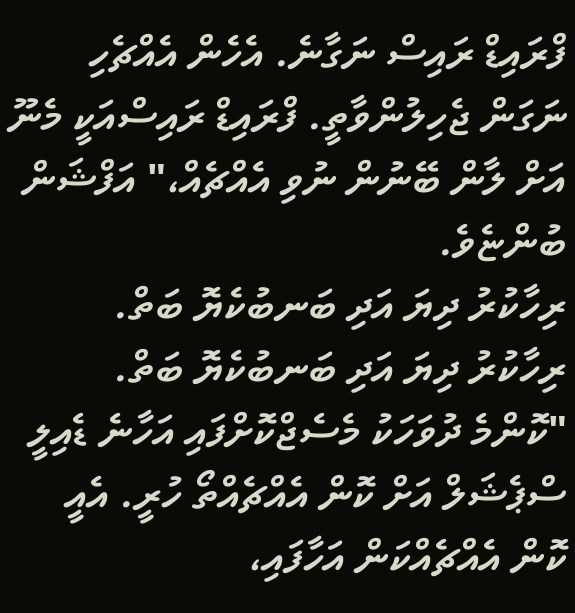ފްރައިޑް ރައިސް ނަގާނެ. އެހެން އެއްޗެހި ނަގަން ޖެހިލުންވާތީ. ފްރައިޑް ރައިސްއަކީ މެނޫ އަށް ލާން ބޭނުން ނުވި އެއްޗެއް،" އަފްޝަން ބުންޏެވެ.
ރިހާކުރު ދިޔަ އަދި ބަނބުކެޔޮ ބަތް.
ރިހާކުރު ދިޔަ އަދި ބަނބުކެޔޮ ބަތް.
"ކޮންމެ ދުވަހަކު މެސެޖްކޮށްފައި އަހާނެ ޑެއިލީ ސްޕެޝަލް އަށް ކޮން އެއްޗެއްތޯ ހުރީ. އެއީ ކޮން އެއްޗެއްކަން އަހާފައި،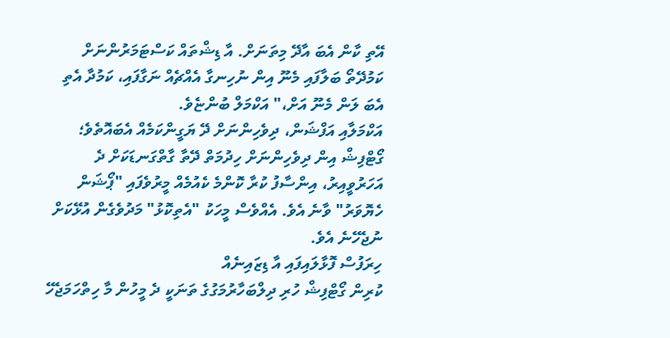އޭތި ކާން އެބަ އާދޭ މިތަނަށް. އާ ޑިޝްތައް ކަސްޓަމަރުންނަށް ކަމުދޭތޯ ބަލާފައި މެނޫ އިން ނުހިނގާ އެއްޗެއް ނަގާފައި، ކަމުދާ އެތި އެބަ ލަން މެނޫ އަށް،" އަކްމަލް ބުންޏެވެ.
އަކްމަލާއި އަފްޝަން، ދިވެހިންނަށް ދޭ ޔަގީންކަމެއް އެބައޮތެވެ؛ ގޯޓްފިޝް އިން ދިވެހިންނަށް ހިދުމަތް ދޭތާ ގާތްގަނޑަކަށް ދެ އަހަރުވީއިރު، އިންސާފު ކުރާ ކޮންމެ ކެއުމެއް މީރުވެފައި "ޕޯޝަން ހެޔޮވަރު" ވާނެ އެވެ. އެއްވެސް މީހަކު "އެތިކޮޅު" މަދުވެގެން އުޅޭކަށް ނުޖެހޭނެ އެވެ.
ހިރަފުސް ފޮޅާލައިފައި އާ ޑިޒައިނެއް
ކުރިން ގޯޓްފިޝް ހުރި ދިލްބަހާރުމަގުގެ ތަނަކީ ދެ މީހުން މާ ހިތްހަމަޖެހޭ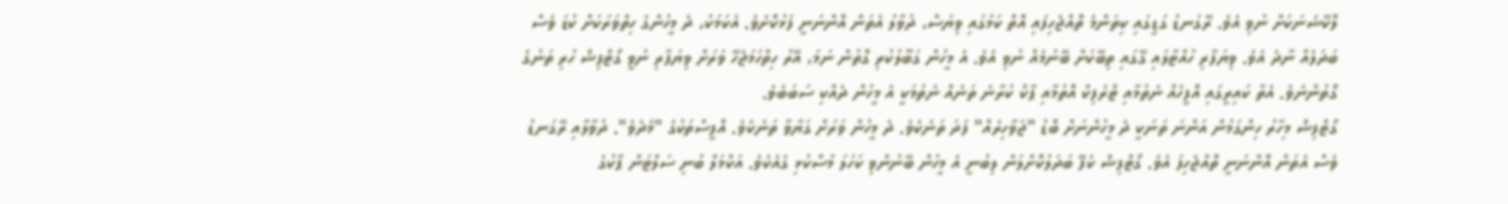ލޮކޭޝަނަކަށް ނުވި އެވެ. ރޭގަނޑު ގަޑީގައި ކިތަންމެ ތޮއްޖެހިފައި އޮތް ކަމުގައި ވިޔަސް، ދުވާލު އެތަން އޮންނަނީ ފަޅުކޮށެވެ. އެކަމަކު، ދެ މީހުންގެ ހިތްވަރަކަށް ކުޑަ ވެސް ބަދަލެއް ނާދެ އެވެ. ވިޔަފާރި ހުއްޓާލައި ގޭގައި ތިބޭކަށް ބޭނުމެއް ނުވި އެވެ. އެ މީހުން ގަބޫލުކުރި ގޮތުން ނަމަ، އޭރު ހިތްހަމަޖެހޭ ވަރަށް ވިޔަފާރި ނުވީ ގޯޓްފިޝް ހުރި ތަނުގެ ގޮތުންނެވެ. އެތާ ކައިރީގައި އޮފީހެއް ނެތުމާއި ޓްރެފިކް އޮތުމާއި ޕާކް ކުރާނެ ތަނެއް ނެތުމަކީ އެ މީހުން ދެއްކި ސަބަބެވެ.
ގޯޓްފިޝް މިހާރު ހިންގަމުން އަންނަ ތަނަކީ ދެ މީހުންނަށް ބޮޑު "ޖަވާހިރެއް" ފަދަ ތަނެކެވެ. ދެ މީހުން ވަރަށް ގަޔާވާ ތަނެކެވެ. އޮފީސްތަކުގެ "މެދެވެ". ދުވާލާއި ރޭގަނޑު ވެސް އެތަން އޮންނަނީ ތޮއްޖެހިފަ އެވެ. ގޯޓްފިޝް ކެފޭ ބަދަލުކޮށްލަން ލިބުނީ އެ މީހުން ބޭނުންވި ކަހަލަ މުސްކުޅި ގެއެކެވެ. އަކްމަލް ބުނި ސަލްޓަން ޕާކުގެ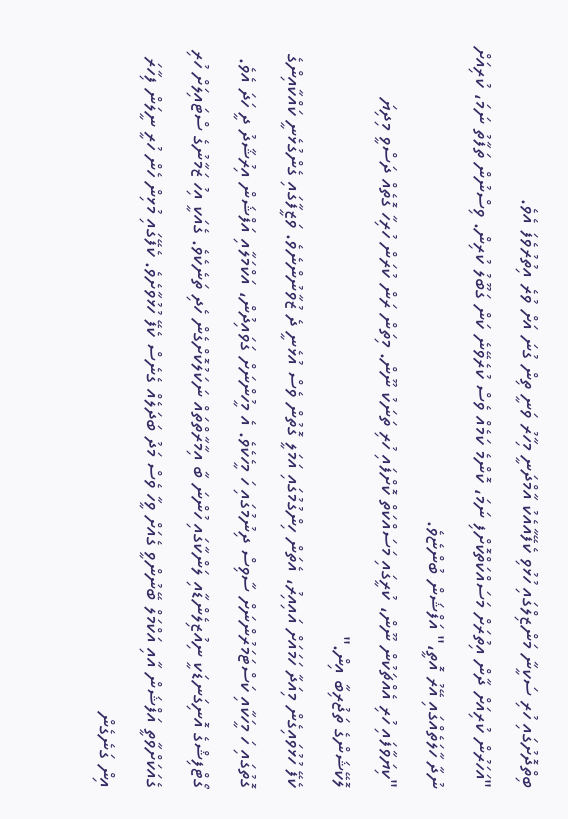ބިތްދޮށުގައި ހުރި ސަކީނާ މަންޒިލްގައި ހުޅުވި ކެފޭއާއެކު އާމްދަނީ މިހާރު ވަނީ ތިން ގުނަ އަށް ވުރެ އިތުރުވެފަ އެވެ.
"އަހަރުން ކުރިއަށް ދާން އިތުރަށް މަސައްކަތްކޮށްފި ނަމަ، ކޮންމެ ކަމެއް ވެސް ކުރެވޭނެ ކަން ގަބޫލު ކުރިން. ވިސްނުން ތަފާތު ނަމަ، ކުރިއަށް ނުދާ ހާލަތެއްގައި އޭރު އޮތީ،" އަފްޝަން ބުންޏެވެ.
"ކިޔަވާފައި ހުރި އެއްޗަކުން ނޫން، ކުރީގައި މަސައްކަތް ކޮށްފައި ހުރި ތަނަކު ނޫން. މިތަން ރަން ކުރަން ހުރިހާ ގޮތެއް ދަސްވީ މިދިޔަ ލޮކޭޝަންގެ ތަޖުރިބާ އިން."
ކެފޭ ހުޅުވައިގެން މިއަދާ ހަމައަށް އައިއިރު، އެތަން ހިންގުމުގައި އަމަލީ ގޮތުން ވެސް އުޅެނީ ދެ ޒުވާނުންނެވެ. ވަޒީފާގައި ގެންގުޅެނީ ކައްކާއިންގެ ގޮތުގައި ހަ މީހަކާއި ކަސްޓަމަރުންނަށް ސާވިސް ދިނުމުގައި ހަ މީހެކެވެ. އެ މީހުންނަށް ގަވައިދުން، އަކްމަލާއި އަފްޝަން އިރުޝާދު ދީ ހަދަ އެވެ.
ގޯޓްފިޝްގެ އޮނިގަނޑަކީ ނިއުޒިލެންޑާއި ލަންކާގައި ހުންނަ ބާ އިމާރާތްތައް ނަކަލުކޮށްގެން ހެދި ތަނެކެވެ. ގެއަކީ އިހު ޒަމާނުގެ ސްޓައިލަށް ހުރި ގެއަކަށްވާތީ އަފްޝަން އާއި އަކްމަލް ބޭނުންވީ ގެއަށް ވީހާ ވެސް މަދު ބަދަލެއް ގެނެސް ކެފޭ ހުޅުވާށެވެ. ކެފޭގައި މުޅިން ހެން ހުރީ ނީލަން ފިހާރަ އިން ގަނެގެން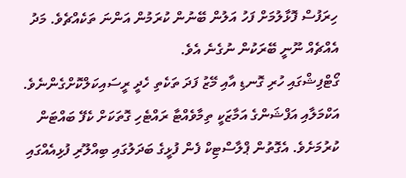ހިރަފުސް ފޮޅާލުމަށް ފަހު އަލުން ބޭނުން ކުރަމުން އަންނަ ތަކެއްޗެވެ. މަދު އެއްޗެއް ނޫނީ ބޭރަކުން ނުގެނެ އެވެ.
ގޯޓްފިޝްގައި ހުރި ގޮނޑި އާއި މޭޒު ފަދަ ތަކެތި ހެދީ ރީސައިކަލްކޮށްގެންނެވެ. އަކްމަލާއި އަފްޝަންގެ އަމާޒަކީ ތިމާވެއްޓާ ރައްޓެހި ގޮތަކަށް ކެފޭ ބައްޓަން ކުރުމަށެވެ. އެގޮތުން ޕްލާސްޓިކް ފެން ފުޅީގެ ބަދަލުގައި ބިއްލޫރި ފުޅިއެއްގައި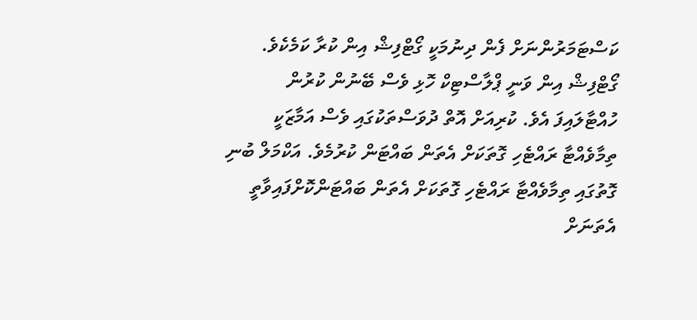ކަސްޓަމަރުންނަށް ފެން ދިނުމަކީ ގޯޓްފިޝް އިން ކުރާ ކަމެކެވެ. ގޯޓްފިޝް އިން ވަނީ ޕްލާސްޓިކް ހޮޅި ވެސް ބޭނުން ކުރުން ހުއްޓާލައިފަ އެވެ. ކުރިއަށް އޮތް ދުވަސްތަކުގައި ވެސް އަމާޒަކީ ތިމާވެއްޓާ ރައްޓެހި ގޮތަކަށް އެތަން ބައްޓަން ކުރުމެވެ. އަކްމަލް ބުނި ގޮތުގައި ތިމާވެއްޓާ ރައްޓެހި ގޮތަކަށް އެތަން ބައްޓަންކޮށްފައިވާތީ އެތަނަށް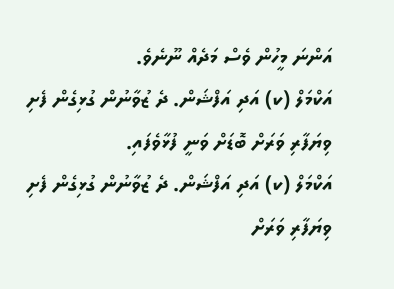އަންނަ މީހުން ވެސް މަދެއް ނޫނެވެ.
އަކްމަލް (ކ) އަދި އަފްޝަން. ދެ ޒުވާނުން ގުޅިގެން ފެށި ވިޔަފާރި ވަރަށް ބޮޑަށް ވަނީ ފުޅާވެފައި.
އަކްމަލް (ކ) އަދި އަފްޝަން. ދެ ޒުވާނުން ގުޅިގެން ފެށި ވިޔަފާރި ވަރަށް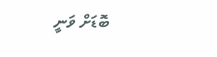ބޮޑަށް ވަނީ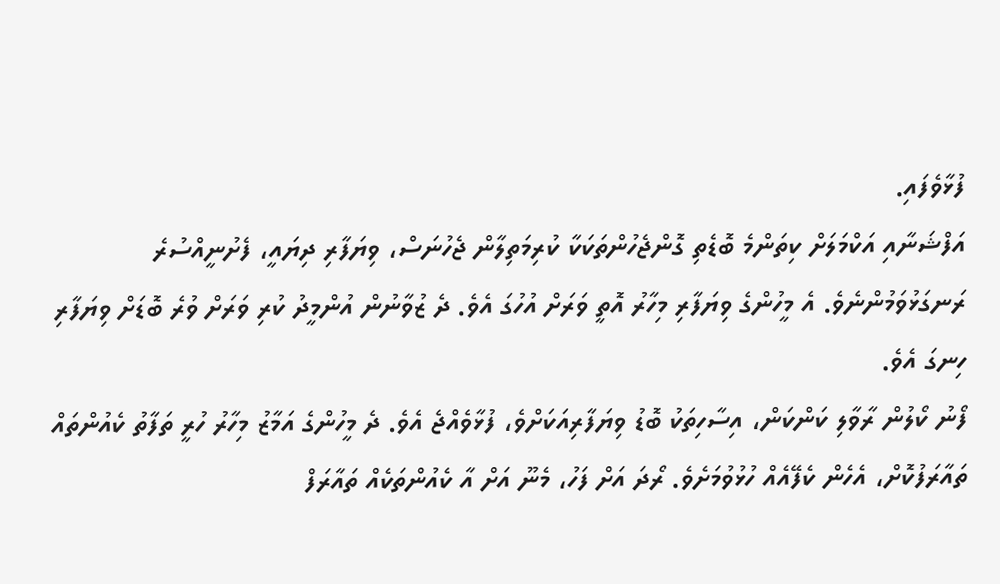ފުޅާވެފައި.
އަފްޝަނާއި އަކްމަލަށް ކިތަންމެ ބޮޑެތި ގޮންޖެހުންތަކަކާ ކުރިމަތިލާން ޖެހުނަސް، ވިޔަފާރި ދިޔައީ، ފެށުނީއްސުރެ ރަނގަޅުވަމުންނެވެ. އެ މީހުންގެ ވިޔަފާރި މިހާރު އޮތީ ވަރަށް އުހުގަ އެވެ. ދެ ޒުވާނުން އުންމީދު ކުރި ވަރަށް ވުރެ ބޮޑަށް ވިޔަފާރި ހިނގަ އެވެ.
ފޯނު ކޯލުން ރާވާލި ކަންކަން، އިސާހިތަކު ބޮޑު ވިޔަފާރިއަކަށްވެ، ފުޅާވެއްޖެ އެވެ. ދެ މީހުންގެ އަމާޒު މިހާރު ހުރީ ތަފާތު ކެއުންތައް ތައާރަފުކޮށް، އެހެން ކެފޭއެއް ހުޅުވުމަށެވެ. ރޯދަ އަށް ފަހު، މެނޫ އަށް އާ ކެއުންތަކެއް ތައާރަފް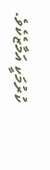ކުރުމަކީ އަމާޒެކެވެ.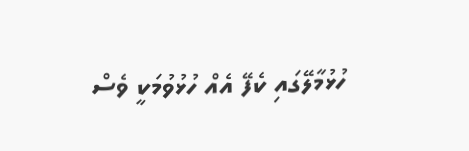ހުޅުމާލޭގައި ކެފޭ އެއް ހުޅުވުމަކީ ވެސް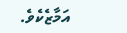އަމާޒެކެވެ.